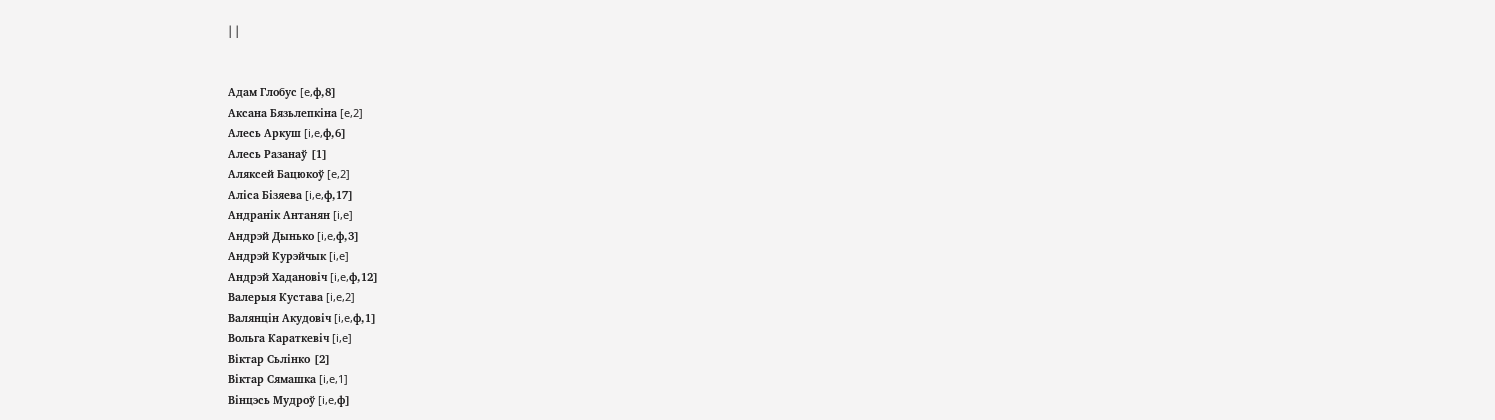| |


Адам Глобус [e,ф,8]
Аксана Бязьлепкіна [e,2]
Алесь Аркуш [i,e,ф,6]
Алесь Разанаў [1]
Аляксей Бацюкоў [e,2]
Аліса Бізяева [i,e,ф,17]
Андранік Антанян [i,e]
Андрэй Дынько [i,e,ф,3]
Андрэй Курэйчык [i,e]
Андрэй Хадановіч [i,e,ф,12]
Валерыя Кустава [i,e,2]
Валянцiн Акудовiч [i,e,ф,1]
Вольга Караткевіч [i,e]
Віктар Сьлінко [2]
Віктар Сямашка [i,e,1]
Вінцэсь Мудроў [i,e,ф]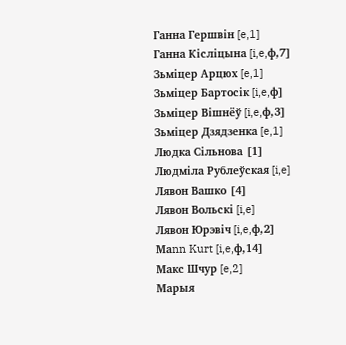Ганна Гершвін [e,1]
Ганна Кiслiцына [i,e,ф,7]
Зьміцер Арцюх [e,1]
Зьміцер Бартосік [i,e,ф]
Зьміцер Вішнёў [i,e,ф,3]
Зьміцер Дзядзенка [e,1]
Людка Сільнова [1]
Людміла Рублеўская [i,e]
Лявон Вашко [4]
Лявон Вольскі [i,e]
Лявон Юрэвiч [i,e,ф,2]
Маnn Kurt [i,e,ф,14]
Макс Шчур [e,2]
Марыя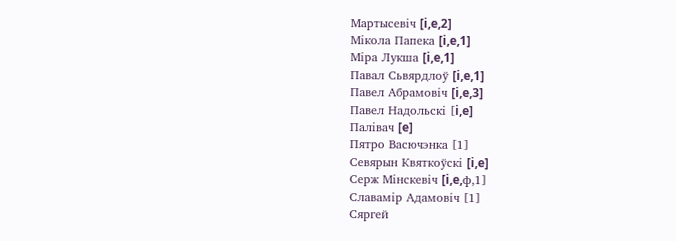Мартысевіч [i,e,2]
Мікола Папека [i,e,1]
Міра Лукша [i,e,1]
Павал Сьвярдлоў [i,e,1]
Павел Абрамовiч [i,e,3]
Павел Надольскi [i,e]
Палівач [e]
Пятро Васючэнка [1]
Севярын Квяткоўскі [i,e]
Серж Мiнскевiч [i,e,ф,1]
Славамір Адамовіч [1]
Сяргей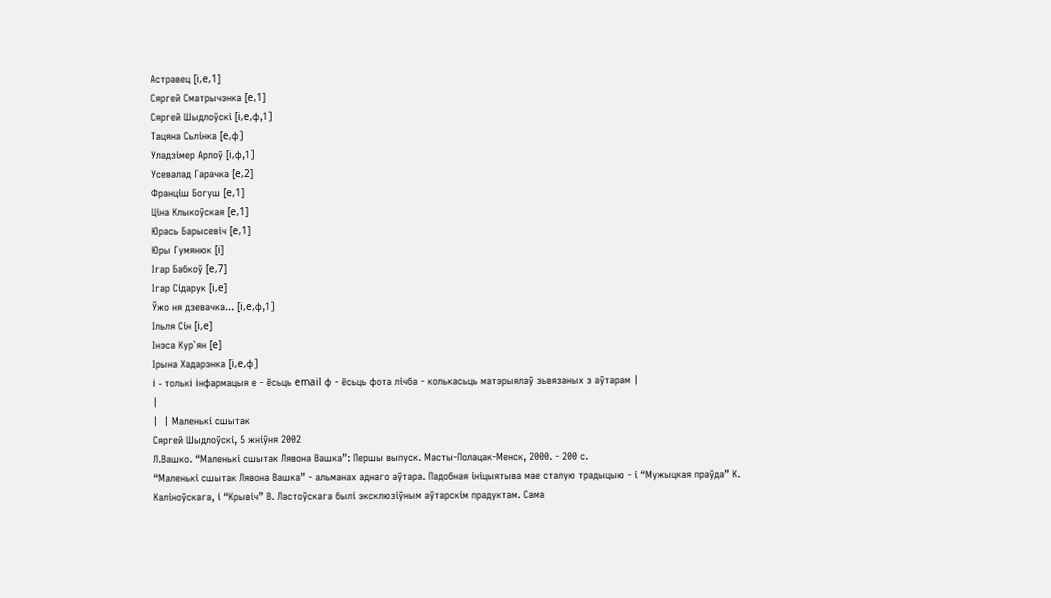Астравец [i,e,1]
Сяргей Сматрычэнка [e,1]
Сяргей Шыдлоўскі [i,e,ф,1]
Тацяна Сьлінка [e,ф]
Уладзімер Арлоў [i,ф,1]
Усевалад Гарачка [e,2]
Францiш Богуш [e,1]
Цiна Клыкоўская [e,1]
Юрась Барысевіч [e,1]
Юры Гумянюк [i]
Ігар Бабкоў [e,7]
Ігар Сiдарук [i,e]
Ўжо ня дзевачка... [i,e,ф,1]
Ільля Сін [i,e]
Інэса Кур`ян [e]
Ірына Хадарэнка [i,e,ф]
i - толькi iнфармацыя е - ёсьць email ф - ёсьць фота лiчба - колькасьць матэрыялаў зьвязаных з аўтарам |
|
|  | Маленькі сшытак
Сяргей Шыдлоўскі, 5 жнiўня 2002
Л.Вашко. “Маленькі сшытак Лявона Вашка”: Першы выпуск. Масты-Полацак-Менск, 2000. - 200 с.
“Маленькі сшытак Лявона Вашка” - альманах аднаго аўтара. Падобная ініцыятыва мае сталую традыцыю - і “Мужыцкая праўда” К. Каліноўскага, і “Крывіч” В. Ластоўскага былі эксклюзіўным аўтарскім прадуктам. Сама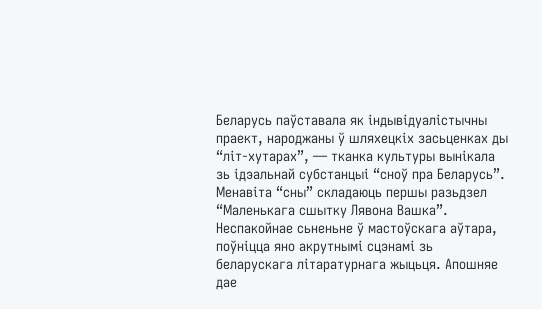Беларусь паўставала як індывідуалістычны праект, народжаны ў шляхецкіх засьценках ды “літ-хутарах”, — тканка культуры вынікала зь ідэальнай субстанцыі “сноў пра Беларусь”. Менавіта “сны” складаюць першы разьдзел “Маленькага сшытку Лявона Вашка”.
Неспакойнае сьненьне ў мастоўскага аўтара, поўніцца яно акрутнымі сцэнамі зь беларускага літаратурнага жыцьця. Апошняе дае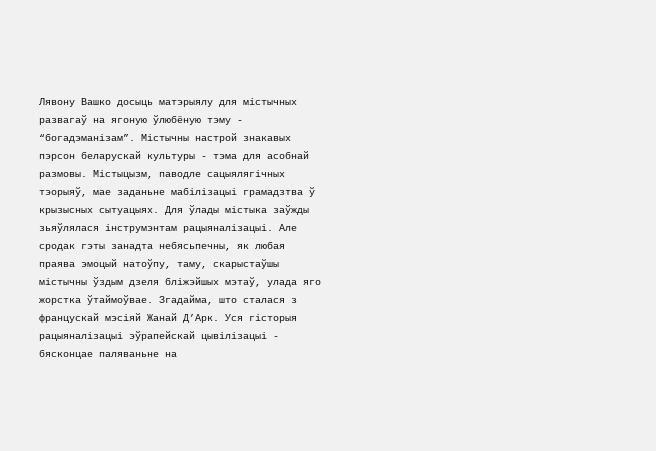Лявону Вашко досыць матэрыялу для містычных развагаў на ягоную ўлюбёную тэму - “богадэманізам”. Містычны настрой знакавых пэрсон беларускай культуры - тэма для асобнай размовы. Містыцызм, паводле сацыялягічных тэорыяў, мае заданьне мабілізацыі грамадзтва ў крызысных сытуацыях. Для ўлады містыка заўжды зьяўлялася інструмэнтам рацыяналізацыі. Але сродак гэты занадта небясьпечны, як любая праява эмоцый натоўпу, таму, скарыстаўшы містычны ўздым дзеля бліжэйшых мэтаў, улада яго жорстка ўтаймоўвае. Згадайма, што сталася з францускай мэсіяй Жанай Д’Арк. Уся гісторыя рацыяналізацыі эўрапейскай цывілізацыі - бясконцае паляваньне на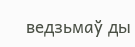ведзьмаў ды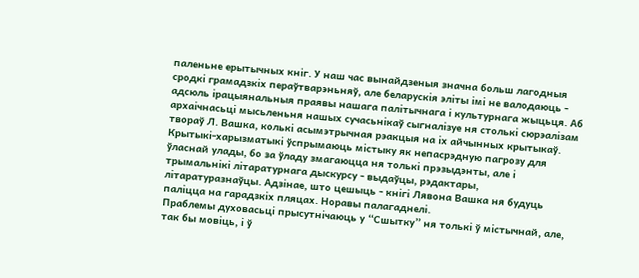паленьне ерытычных кніг. У наш час вынайдзеныя значна больш лагодныя сродкі грамадзкіх пераўтварэньняў, але беларускія эліты імі не валодаюць - адсюль ірацыянальныя праявы нашага палітычнага і культурнага жыцьця. Аб архаічнасьці мысьленьня нашых сучасьнікаў сыгналізуе ня столькі сюрэалізам твораў Л. Вашка, колькі асымэтрычная рэакцыя на іх айчынных крытыкаў. Крытыкі-харызматыкі ўспрымаюць містыку як непасрэдную пагрозу для ўласнай улады, бо за ўладу змагаюцца ня толькі прэзыдэнты, але і трымальнікі літаратурнага дыскурсу - выдаўцы, рэдактары, літаратуразнаўцы. Адзінае, што цешыць - кнігі Лявона Вашка ня будуць паліцца на гарадзкіх пляцах. Норавы палагаднелі.
Праблемы духовасьці прысутнічаюць у “Сшытку” ня толькі ў містычнай, але, так бы мовіць, і ў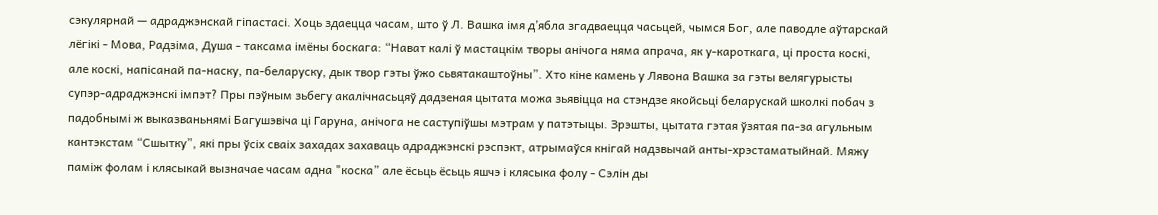сэкулярнай — адраджэнскай гіпастасі. Хоць здаецца часам, што ў Л. Вашка імя д’ябла згадваецца часьцей, чымся Бог, але паводле аўтарскай лёгікі - Мова, Радзіма, Душа - таксама імёны боскага: “Нават калі ў мастацкім творы анічога няма апрача, як у-кароткага, ці проста коскі, але коскі, напісанай па-наску, па-беларуску, дык твор гэты ўжо сьвятакаштоўны”. Хто кіне камень у Лявона Вашка за гэты велягурысты супэр-адраджэнскі імпэт? Пры пэўным зьбегу акалічнасьцяў дадзеная цытата можа зьявіцца на стэндзе якойсьці беларускай школкі побач з падобнымі ж выказваньнямі Багушэвіча ці Гаруна, анічога не саступіўшы мэтрам у патэтыцы. Зрэшты, цытата гэтая ўзятая па-за агульным кантэкстам “Сшытку”, які пры ўсіх сваіх захадах захаваць адраджэнскі рэспэкт, атрымаўся кнігай надзвычай анты-хрэстаматыйнай. Мяжу паміж фолам і клясыкай вызначае часам адна "коска” але ёсьць ёсьць яшчэ і клясыка фолу - Сэлін ды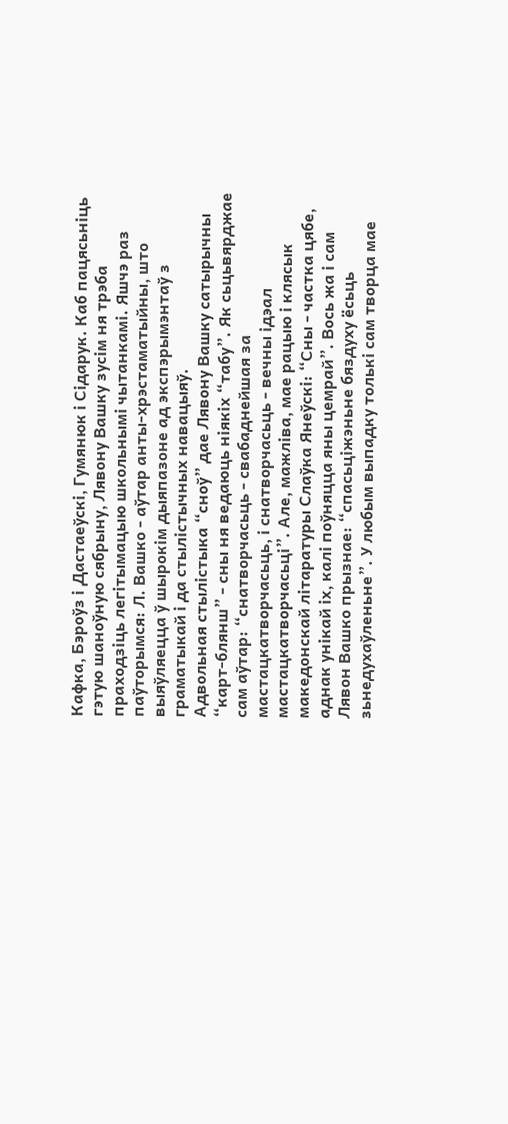Кафка, Бэроўз і Дастаеўскі, Гумянюк і Сідарук. Каб пацясьніць гэтую шаноўную сябрыну, Лявону Вашку зусім ня трэба праходзіць легітымацыю школьнымі чытанкамі. Яшчэ раз паўторымся: Л. Вашко - аўтар анты-хрэстаматыйны, што выяўляецца ў шырокім дыяпазоне ад экспэрымэнтаў з граматыкай і да стылістычных навацыяў.
Адвольная стылістыка “сноў” дае Лявону Вашку сатырычны “карт-блянш” - сны ня ведаюць ніякіх “табу”. Як сьцьвярджае сам аўтар: “снатворчасьць - свабаднейшая за мастацкатворчасьць, і снатворчасьць - вечны ідэал мастацкатворчасьці”. Але, мажліва, мае рацыю і клясык македонскай літаратуры Слаўка Янеўскі: “Сны - частка цябе, аднак унікай іх, калі поўняцца яны цемрай”. Вось жа і сам Лявон Вашко прызнае: “спасьціжэньне бяздуху ёсьць зьнедухаўленьне”. У любым выпадку толькі сам творца мае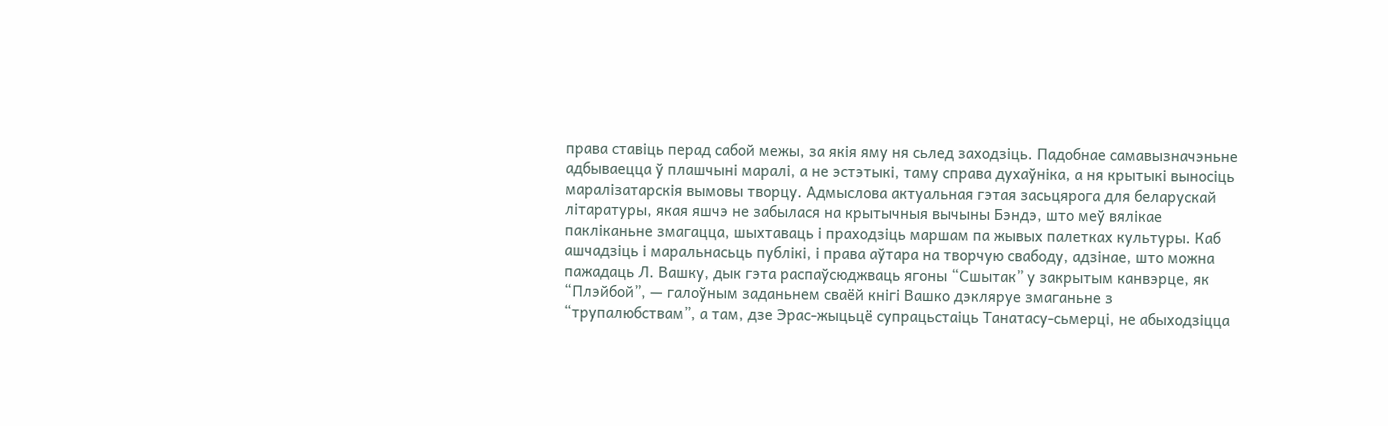права ставіць перад сабой межы, за якія яму ня сьлед заходзіць. Падобнае самавызначэньне адбываецца ў плашчыні маралі, а не эстэтыкі, таму справа духаўніка, а ня крытыкі выносіць маралізатарскія вымовы творцу. Адмыслова актуальная гэтая засьцярога для беларускай літаратуры, якая яшчэ не забылася на крытычныя вычыны Бэндэ, што меў вялікае пакліканьне змагацца, шыхтаваць і праходзіць маршам па жывых палетках культуры. Каб ашчадзіць і маральнасьць публікі, і права аўтара на творчую свабоду, адзінае, што можна пажадаць Л. Вашку, дык гэта распаўсюджваць ягоны “Сшытак” у закрытым канвэрце, як “Плэйбой”, — галоўным заданьнем сваёй кнігі Вашко дэкляруе змаганьне з “трупалюбствам”, а там, дзе Эрас-жыцьцё супрацьстаіць Танатасу-сьмерці, не абыходзіцца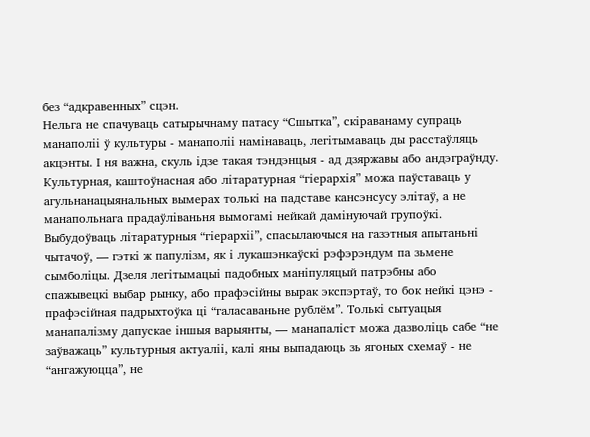без “адкравенных” сцэн.
Нельга не спачуваць сатырычнаму патасу “Сшытка”, скіраванаму супраць манаполіі ў культуры - манаполіі намінаваць, легітымаваць ды расстаўляць акцэнты. І ня важна, скуль ідзе такая тэндэнцыя - ад дзяржавы або андэграўнду. Культурная, каштоўнасная або літаратурная “гіерархія” можа паўставаць у агульнанацыянальных вымерах толькі на падставе кансэнсусу элітаў, а не манапольнага прадаўліваньня вымогамі нейкай дамінуючай групоўкі. Выбудоўваць літаратурныя “гіерархіі”, спасылаючыся на газэтныя апытаньні чытачоў, — гэткі ж папулізм, як і лукашэнкаўскі рэфэрэндум па зьмене сымболіцы. Дзеля легітымацыі падобных маніпуляцый патрэбны або спажывецкі выбар рынку, або прафэсійны вырак экспэртаў, то бок нейкі цэнэ - прафэсійная падрыхтоўка ці “галасаваньне рублём”. Толькі сытуацыя манапалізму дапускае іншыя варыянты, — манапаліст можа дазволіць сабе “не заўважаць” культурныя актуаліі, калі яны выпадаюць зь ягоных схемаў - не “ангажуюцца”, не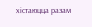хістаюцца разам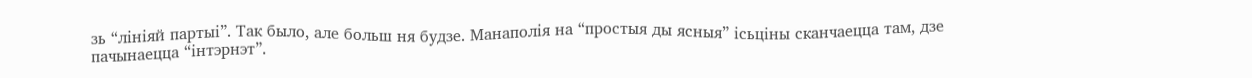зь “лініяй партыі”. Так было, але больш ня будзе. Манаполія на “простыя ды ясныя” ісьціны сканчаецца там, дзе пачынаецца “інтэрнэт”.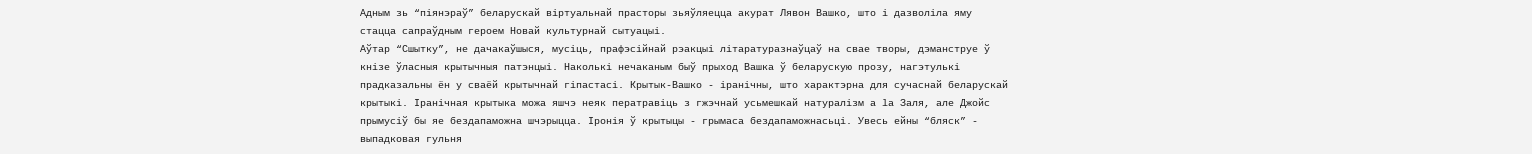Адным зь “піянэраў” беларускай віртуальнай прасторы зьяўляецца акурат Лявон Вашко, што і дазволіла яму стацца сапраўдным героем Новай культурнай сытуацыі.
Аўтар “Сшытку”, не дачакаўшыся, мусіць, прафэсійнай рэакцыі літаратуразнаўцаў на свае творы, дэманструе ў кнізе ўласныя крытычныя патэнцыі. Наколькі нечаканым быў прыход Вашка ў беларускую прозу, нагэтулькі прадказальны ён у сваёй крытычнай гіпастасі. Крытык-Вашко - іранічны, што характэрна для сучаснай беларускай крытыкі. Іранічная крытыка можа яшчэ неяк ператравіць з гжэчнай усьмешкай натуралізм а lа Заля, але Джойс прымусіў бы яе бездапаможна шчэрыцца. Іронія ў крытыцы - грымаса бездапаможнасьці. Увесь ейны “бляск” - выпадковая гульня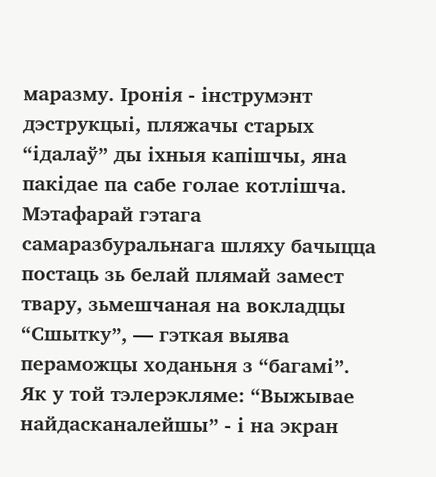маразму. Іронія - інструмэнт дэструкцыі, пляжачы старых “ідалаў” ды іхныя капішчы, яна пакідае па сабе голае котлішча. Мэтафарай гэтага самаразбуральнага шляху бачыцца постаць зь белай плямай замест твару, зьмешчаная на вокладцы “Сшытку”, — гэткая выява пераможцы ходаньня з “багамі”. Як у той тэлерэкляме: “Выжывае найдасканалейшы” - і на экран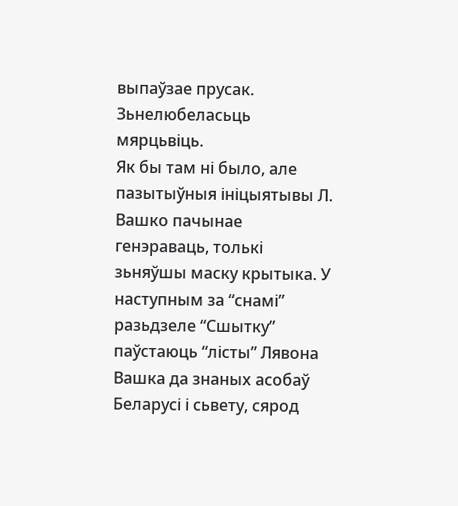выпаўзае прусак. Зьнелюбеласьць мярцьвіць.
Як бы там ні было, але пазытыўныя ініцыятывы Л. Вашко пачынае генэраваць, толькі зьняўшы маску крытыка. У наступным за “снамі” разьдзеле “Сшытку” паўстаюць “лісты” Лявона Вашка да знаных асобаў Беларусі і сьвету, сярод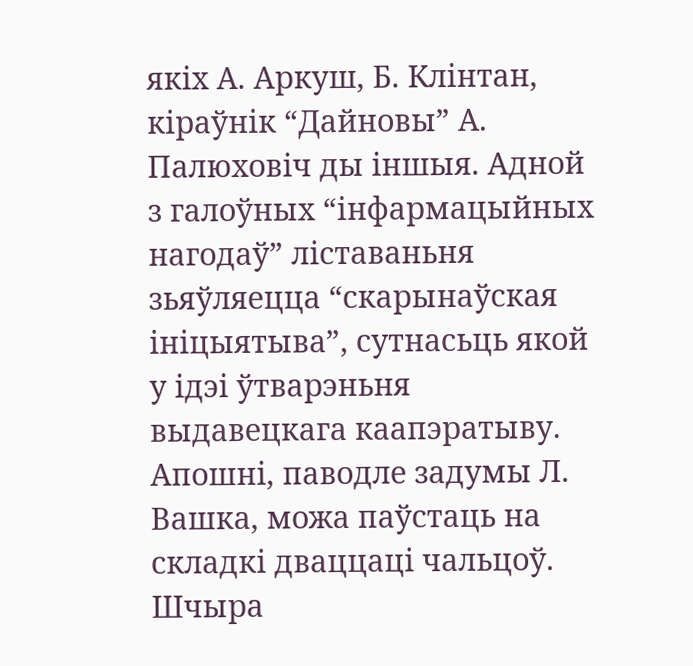якіх А. Аркуш, Б. Клінтан, кіраўнік “Дайновы” А. Палюховіч ды іншыя. Адной з галоўных “інфармацыйных нагодаў” ліставаньня зьяўляецца “скарынаўская ініцыятыва”, сутнасьць якой у ідэі ўтварэньня выдавецкага каапэратыву. Апошні, паводле задумы Л. Вашка, можа паўстаць на складкі дваццаці чальцоў. Шчыра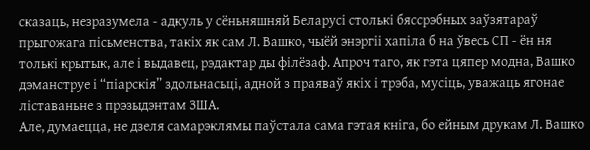сказаць, незразумела - адкуль у сёньняшняй Беларусі столькі бяссрэбных заўзятараў прыгожага пісьменства, такіх як сам Л. Вашко, чыёй энэргіі хапіла б на ўвесь СП - ён ня толькі крытык, але і выдавец, рэдактар ды філёзаф. Апроч таго, як гэта цяпер модна, Вашко дэманструе і “піарскія” здольнасьці, адной з праяваў якіх і трэба, мусіць, уважаць ягонае ліставаньне з прэзыдэнтам ЗША.
Але, думаецца, не дзеля самарэклямы паўстала сама гэтая кніга, бо ейным друкам Л. Вашко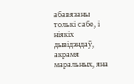абавязаны толькі сабе, і ніякіх дывідэндаў, акрамя маральных, яна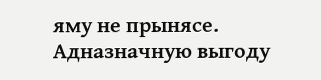яму не прынясе. Адназначную выгоду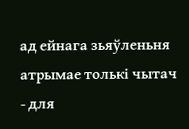ад ейнага зьяўленьня атрымае толькі чытач - для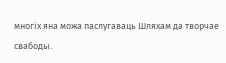многіх яна можа паслугаваць Шляхам да творчае свабоды.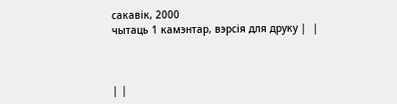сакавік, 2000
чытаць 1 камэнтар, вэрсiя для друку |  |



| |